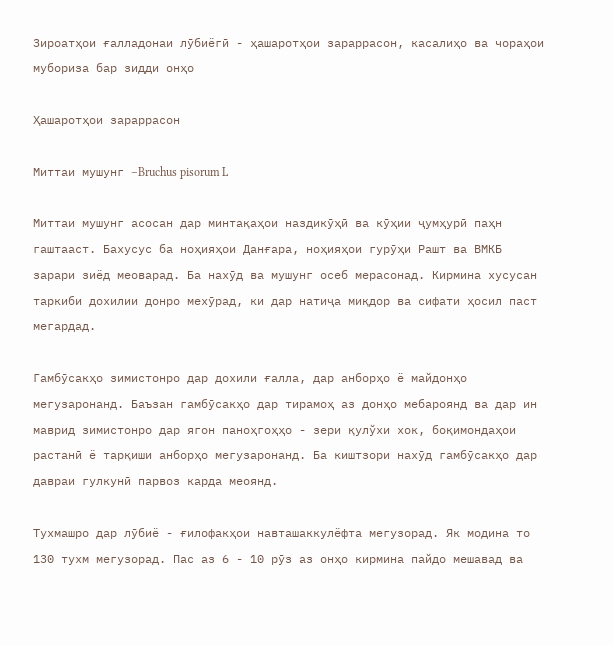Зироатҳои ғалладонаи лӯбиёгӣ - ҳашаротҳои зараррасон, касалиҳо ва чораҳои мубориза бар зидди онҳо

Ҳашаротҳои зараррасон

Миттаи мушунг –Bruchus pisorum L

Миттаи мушунг асосан дар минтақаҳои наздикӯҳӣ ва кӯҳии ҷумҳурӣ паҳн гаштааст. Бахусус ба ноҳияҳои Данғара, ноҳияҳои гурӯҳи Рашт ва ВМКБ зарари зиёд меоварад. Ба нахӯд ва мушунг осеб мерасонад. Кирмина хусусан таркиби дохилии донро мехӯрад, ки дар натиҷа миқдор ва сифати ҳосил паст мегардад.

Гамбӯсакҳо зимистонро дар дохили ғалла, дар анборҳо ё майдонҳо мегузаронанд. Баъзан гамбӯсакҳо дар тирамоҳ аз донҳо мебароянд ва дар ин маврид зимистонро дар ягон паноҳгоҳҳо - зери қулўхи хок, боқимондаҳои растанӣ ё тарқиши анборҳо мегузаронанд. Ба киштзори нахӯд гамбӯсакҳо дар давраи гулкунӣ парвоз карда меоянд.

Тухмашро дар лӯбиё - ғилофакҳои навташаккулёфта мегузорад. Як модина то 130 тухм мегузорад. Пас аз 6 - 10 рӯз аз онҳо кирмина пайдо мешавад ва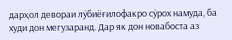дарҳол девораи лӯбиёғилофакро сӯрох намуда, ба худи дон мегузаранд. Дар як дон новабоста аз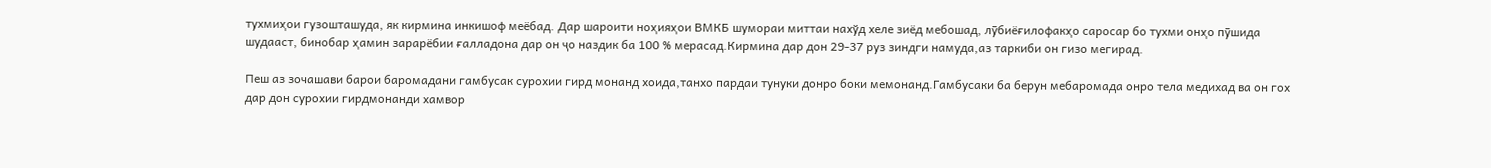тухмиҳои гузошташуда, як кирмина инкишоф меёбад. Дар шароити ноҳияҳои ВМКБ шумораи миттаи нахўд хеле зиёд мебошад, лӯбиёғилофакҳо саросар бо тухми онҳо пӯшида шудааст, бинобар ҳамин зарарёбии ғалладона дар он ҷо наздик ба 100 % мерасад.Кирмина дар дон 29-37 руз зиндги намуда,аз таркиби он гизо мегирад.

Пеш аз зочашави барои баромадани гамбусак сурохии гирд монанд хоида,танхо пардаи тунуки донро боки мемонанд.Гамбусаки ба берун мебаромада онро тела медихад ва он гох дар дон сурохии гирдмонанди хамвор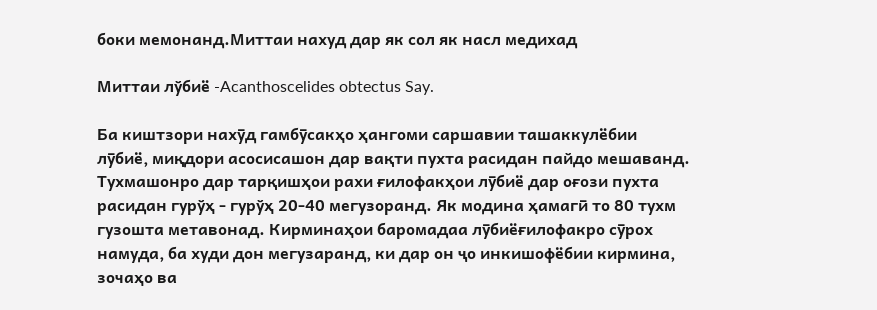боки мемонанд.Миттаи нахуд дар як сол як насл медихад

Миттаи лўбиё -Acanthoscelides obtectus Say.

Ба киштзори нахӯд гамбӯсакҳо ҳангоми саршавии ташаккулёбии лӯбиё, миқдори асосисашон дар вақти пухта расидан пайдо мешаванд. Тухмашонро дар тарқишҳои рахи ғилофакҳои лӯбиё дар оғози пухта расидан гурўҳ - гурўҳ 20-40 мегузоранд. Як модина ҳамагӣ то 80 тухм гузошта метавонад. Кирминаҳои баромадаа лӯбиёғилофакро сӯрох намуда, ба худи дон мегузаранд, ки дар он ҷо инкишофёбии кирмина, зочаҳо ва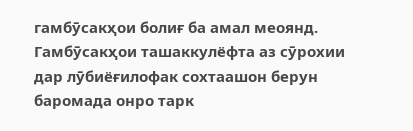гамбӯсакҳои болиғ ба амал меоянд. Гамбӯсакҳои ташаккулёфта аз сӯрохии дар лӯбиёғилофак сохтаашон берун баромада онро тарк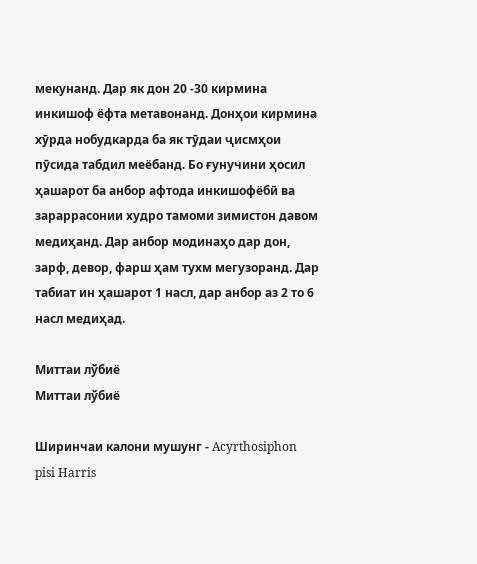мекунанд. Дар як дон 20 -30 кирмина инкишоф ёфта метавонанд. Донҳои кирмина хӯрда нобудкарда ба як тӯдаи ҷисмҳои пӯсида табдил меёбанд. Бо ғунучини ҳосил ҳашарот ба анбор афтода инкишофёбӣ ва зараррасонии худро тамоми зимистон давом медиҳанд. Дар анбор модинаҳо дар дон, зарф, девор, фарш ҳам тухм мегузоранд. Дар табиат ин ҳашарот 1 насл, дар анбор аз 2 то 6 насл медиҳад.

Миттаи лўбиё
Миттаи лўбиё

Ширинчаи калони мушунг - Acyrthosiphon pisi Harris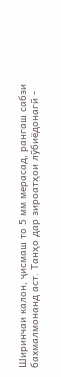Ширинчаи калон, ҷисмаш то 5 мм мерасад, рангаш сабзи бахмалмонанд аст. Танҳо дар зироатҳои лӯбиёдонагӣ -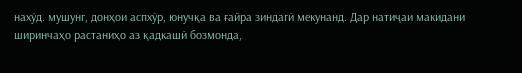нахӯд. мушунг, донҳои аспхӯр, юнучқа ва ғайра зиндагӣ мекунанд. Дар натиҷаи макидани ширинчаҳо растаниҳо аз қадкашӣ бозмонда,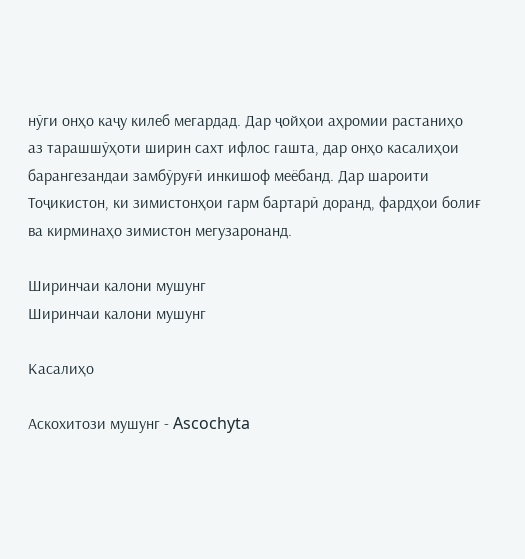нӯги онҳо каҷу килеб мегардад. Дар ҷойҳои аҳромии растаниҳо аз тарашшӯҳоти ширин сахт ифлос гашта, дар онҳо касалиҳои барангезандаи замбӯруғӣ инкишоф меёбанд. Дар шароити Тоҷикистон, ки зимистонҳои гарм бартарӣ доранд, фардҳои болиғ ва кирминаҳо зимистон мегузаронанд.

Ширинчаи калони мушунг
Ширинчаи калони мушунг

Касалиҳо

Аскохитози мушунг - Ascochyta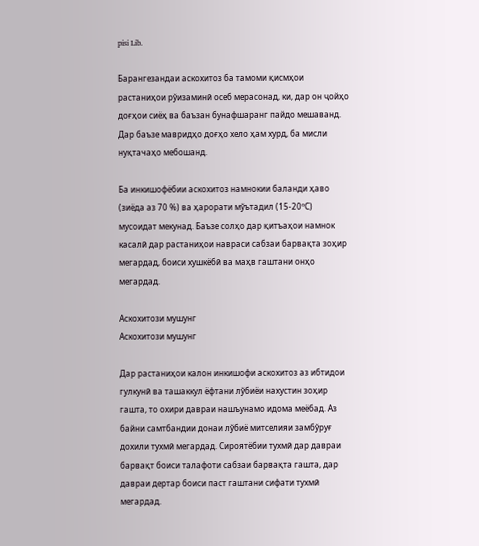pisi Lib.

Барангезандаи аскохитоз ба тамоми қисмҳои растаниҳои рўизаминӣ осеб мерасонад, ки, дар он ҷойҳо доғҳои сиёҳ ва баъзан бунафшаранг пайдо мешаванд. Дар баъзе мавридҳо доғҳо хело ҳам хурд, ба мисли нуқтачаҳо мебошанд.

Ба инкишофёбии аскохитоз намнокии баланди ҳаво (зиёда аз 70 %) ва ҳарорати мўътадил (15-20ºС) мусоидат мекунад. Баъзе солҳо дар қитъаҳои намнок касалӣ дар растаниҳои навраси сабзаи барвақта зоҳир мегардад, боиси хушкёбӣ ва маҳв гаштани онҳо мегардад.

Аскохитози мушунг
Аскохитози мушунг

Дар растаниҳои калон инкишофи аскохитоз аз ибтидои гулкунӣ ва ташаккул ёфтани лўбиёи нахустин зоҳир гашта, то охири давраи нашъунамо идома меёбад. Аз байни самтбандии донаи лўбиё митселияи замбўруғ дохили тухмӣ мегардад. Сироятёбии тухмӣ дар давраи барвақт боиси талафоти сабзаи барвақта гашта, дар давраи дертар боиси паст гаштани сифати тухмӣ мегардад.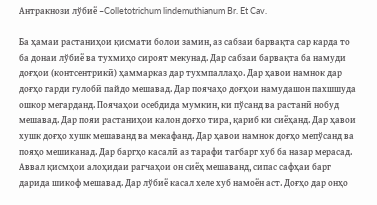Антракнози лўбиё –Colletotrichum lindemuthianum Br. Et Cav.

Ба ҳамаи растаниҳои қисмати болои замин, аз сабзаи барвақта сар карда то ба донаи лўбиё ва тухмиҳо сироят мекунад. Дар сабзаи барвақта ба намуди доғҳои (контсентрикӣ) ҳаммарказ дар тухмпаллаҳо. Дар ҳавои намнок дар доғҳо гарди гулобӣ пайдо мешавад. Дар поячаҳо доғҳои намудашон пахшшуда ошкор мегарданд. Поячаҳои осебдида мумкин, ки пўсанд ва растанӣ нобуд мешавад. Дар пояи растаниҳои калон доғхо тира, қариб ки сиёҳанд. Дар ҳавои хушк доғҳо хушк мешаванд ва мекафанд. Дар ҳавои намнок доғҳо мепўсанд ва пояҳо мешиканад. Дар баргҳо касалӣ аз тарафи тагбарг хуб ба назар мерасад. Аввал қисмҳои алоҳидаи рагчаҳои он сиёҳ мешаванд, сипас сафҳаи барг дарида шикоф мешавад. Дар лўбиё касал хеле хуб намоён аст. Доғҳо дар онҳо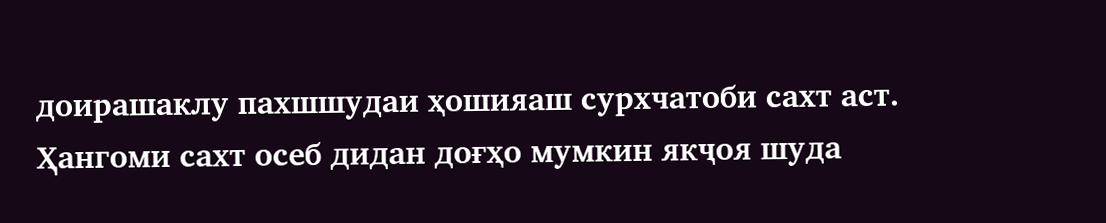доирашаклу пахшшудаи ҳошияаш сурхчатоби сахт аст. Ҳангоми сахт осеб дидан доғҳо мумкин якҷоя шуда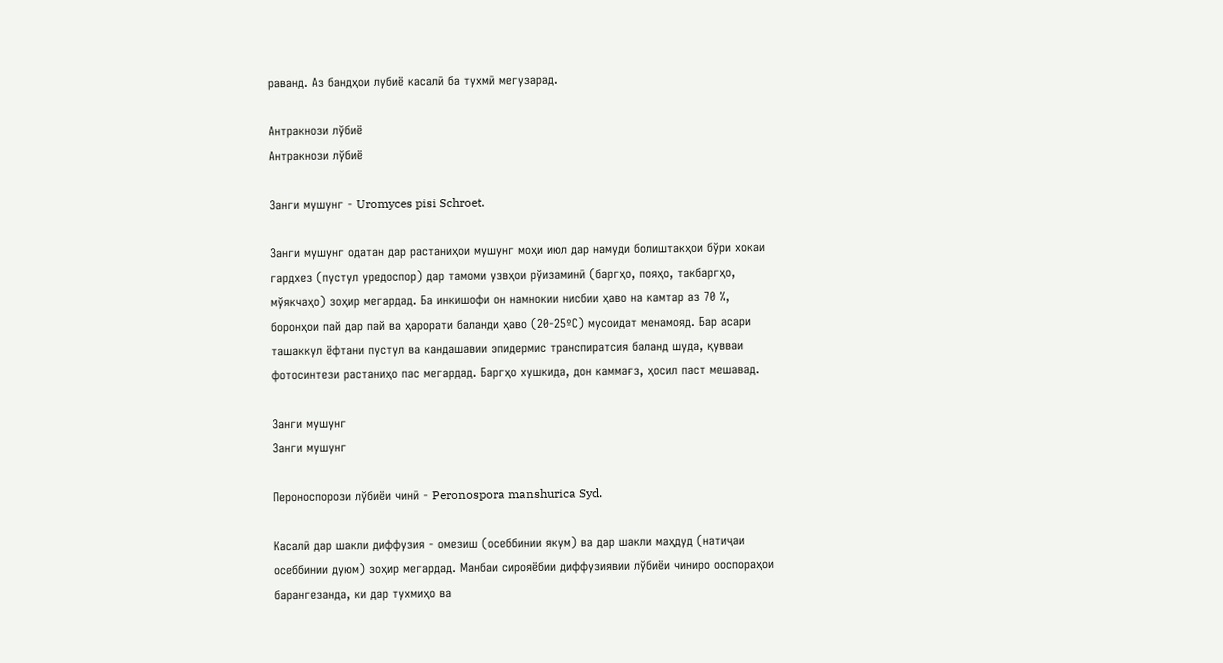раванд. Аз бандҳои лубиё касалӣ ба тухмӣ мегузарад.

Антракнози лўбиё
Антракнози лўбиё

Занги мушунг - Uromyces pisi Schroet.

Занги мушунг одатан дар растаниҳои мушунг моҳи июл дар намуди болиштакҳои бўри хокаи гардхез (пустул уредоспор) дар тамоми узвҳои рўизаминӣ (баргҳо, пояҳо, такбаргҳо, мўякчаҳо) зоҳир мегардад. Ба инкишофи он намнокии нисбии ҳаво на камтар аз 70 %, боронҳои пай дар пай ва ҳарорати баланди ҳаво (20-25ºС) мусоидат менамояд. Бар асари ташаккул ёфтани пустул ва кандашавии эпидермис транспиратсия баланд шуда, қувваи фотосинтези растаниҳо пас мегардад. Баргҳо хушкида, дон каммағз, ҳосил паст мешавад.

Занги мушунг
Занги мушунг

Пероноспорози лўбиёи чинӣ - Peronospora manshurica Syd.

Касалӣ дар шакли диффузия - омезиш (осеббинии якум) ва дар шакли маҳдуд (натиҷаи осеббинии дуюм) зоҳир мегардад. Манбаи сирояёбии диффузиявии лўбиёи чиниро ооспораҳои барангезанда, ки дар тухмиҳо ва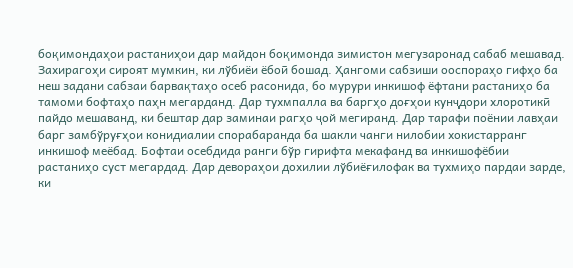боқимондаҳои растаниҳои дар майдон боқимонда зимистон мегузаронад сабаб мешавад. Захирагоҳи сироят мумкин, ки лўбиёи ёбоӣ бошад. Ҳангоми сабзиши ооспораҳо гифҳо ба неш задани сабзаи барвақтаҳо осеб расонида, бо мурури инкишоф ёфтани растаниҳо ба тамоми бофтаҳо паҳн мегарданд. Дар тухмпалла ва баргҳо доғҳои кунҷдори хлоротикӣ пайдо мешаванд, ки бештар дар заминаи рагҳо ҷой мегиранд. Дар тарафи поёнии лавҳаи барг замбўруғҳои конидиалии спорабаранда ба шакли чанги нилобии хокистарранг инкишоф меёбад. Бофтаи осебдида ранги бўр гирифта мекафанд ва инкишофёбии растаниҳо суст мегардад. Дар девораҳои дохилии лўбиёғилофак ва тухмиҳо пардаи зарде, ки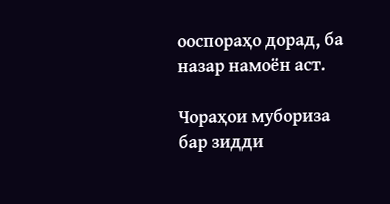ооспораҳо дорад, ба назар намоён аст.

Чораҳои мубориза бар зидди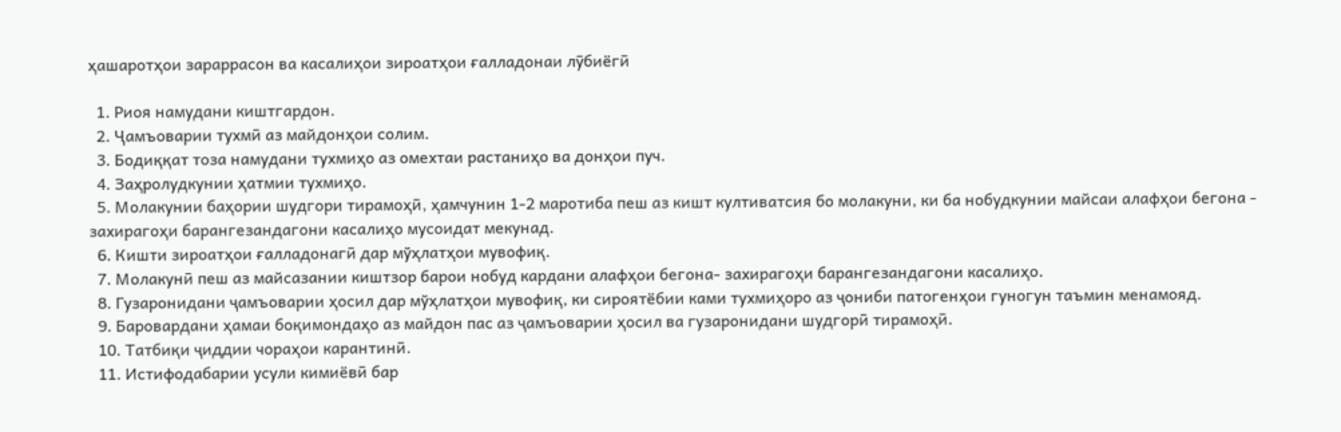ҳашаротҳои зараррасон ва касалиҳои зироатҳои ғалладонаи лӯбиёгӣ

  1. Риоя намудани киштгардон.
  2. Ҷамъоварии тухмӣ аз майдонҳои солим.
  3. Бодиққат тоза намудани тухмиҳо аз омехтаи растаниҳо ва донҳои пуч.
  4. Заҳролудкунии ҳатмии тухмиҳо.
  5. Молакунии баҳории шудгори тирамоҳӣ, ҳамчунин 1-2 маротиба пеш аз кишт култиватсия бо молакуни, ки ба нобудкунии майсаи алафҳои бегона - захирагоҳи барангезандагони касалиҳо мусоидат мекунад.
  6. Кишти зироатҳои ғалладонагӣ дар мўҳлатҳои мувофиқ.
  7. Молакунӣ пеш аз майсазании киштзор барои нобуд кардани алафҳои бегона- захирагоҳи барангезандагони касалиҳо.
  8. Гузаронидани ҷамъоварии ҳосил дар мўҳлатҳои мувофиқ, ки сироятёбии ками тухмиҳоро аз ҷониби патогенҳои гуногун таъмин менамояд.
  9. Баровардани ҳамаи боқимондаҳо аз майдон пас аз ҷамъоварии ҳосил ва гузаронидани шудгорӣ тирамоҳӣ.
  10. Татбиқи ҷиддии чораҳои карантинӣ.
  11. Истифодабарии усули кимиёвӣ бар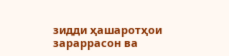зидди ҳашаротҳои зараррасон ва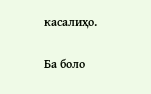касалиҳо.

Ба боло